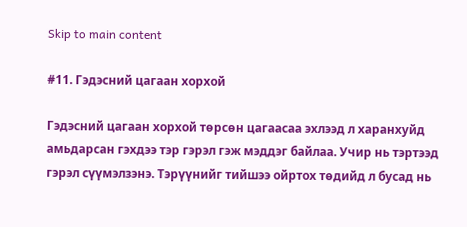Skip to main content

#11. Гэдэсний цагаан хорхой

Гэдэсний цагаан хорхой төрсөн цагаасаа эхлээд л харанхуйд амьдарсан гэхдээ тэр гэрэл гэж мэддэг байлаа. Учир нь тэртээд гэрэл сүүмэлзэнэ. Тэрүүнийг тийшээ ойртох төдийд л бусад нь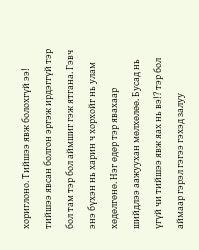хориглоно. Тийшээ явж болохгүй ээ! тийшээ явсан болгон эргэж ирдэггүй тэр бол там тэр бол аймшиг гэж ятгана. Гэвч энэ бүхэн нь харин ч хорхойг нь улам хөдөлгөнө. Нэг өдөр тэр явахаар шийдлээ аажуухан мөлхөлөө. Бусад нь үгүй чи тийшээ явж яах нь вэ!? тэр бол аймаар гэрэл гэгээ гэхэд залуу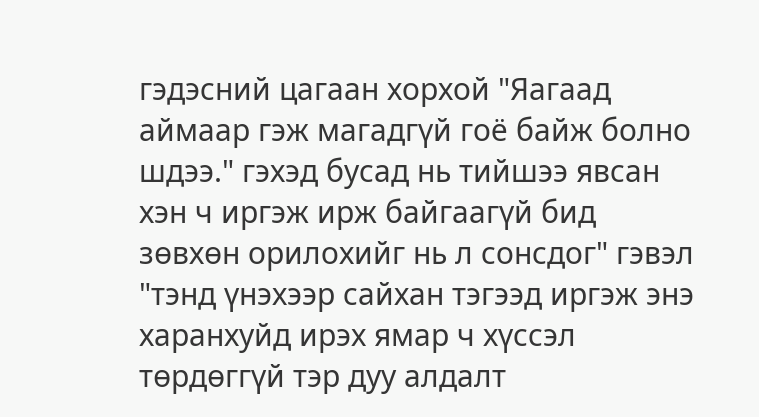гэдэсний цагаан хорхой "Яагаад аймаар гэж магадгүй гоё байж болно шдээ." гэхэд бусад нь тийшээ явсан хэн ч иргэж ирж байгаагүй бид зөвхөн орилохийг нь л сонсдог" гэвэл "тэнд үнэхээр сайхан тэгээд иргэж энэ харанхуйд ирэх ямар ч хүссэл төрдөггүй тэр дуу алдалт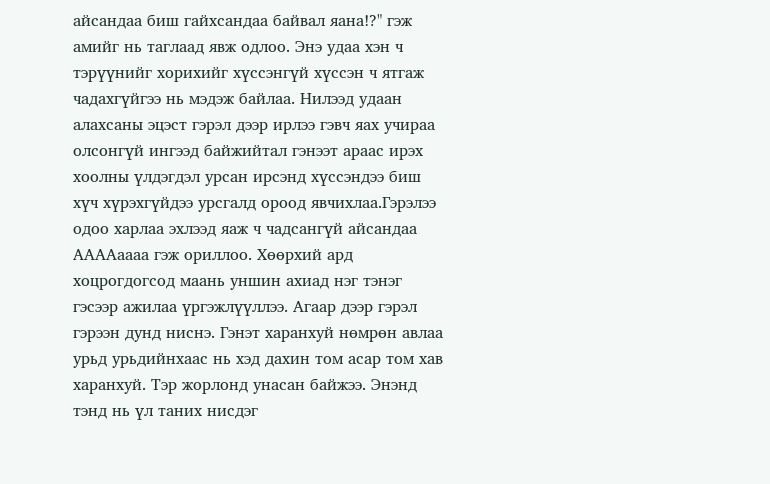айсандаа биш гайхсандаа байвал яана!?" гэж амийг нь таглаад явж одлоо. Энэ удаа хэн ч тэрүүнийг хорихийг хүссэнгүй хүссэн ч ятгаж чадахгүйгээ нь мэдэж байлаа. Нилээд удаан алаxсаны эцэст гэрэл дээр ирлээ гэвч яах учираа олсонгүй ингээд байжийтал гэнээт араас ирэх хоолны үлдэгдэл урсан ирсэнд хүссэндээ биш хүч хүрэхгүйдээ урсгалд ороод явчихлаа.Гэрэлээ одоо харлаа эхлээд яаж ч чадсангүй айсандаа ААААаааа гэж ориллоо. Хөөрхий ард хоцрогдогсод маань уншин ахиад нэг тэнэг гэсээр ажилаа үргэжлүүллээ. Агаар дээр гэрэл гэрээн дунд ниснэ. Гэнэт харанхуй нөмрөн авлаа урьд урьдийнхаас нь хэд дахин том асар том хав харанхуй. Тэр жорлонд унасан байжээ. Энэнд тэнд нь үл таних нисдэг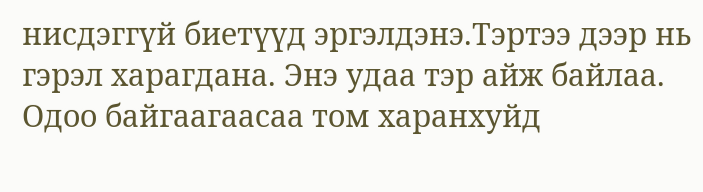нисдэггүй биетүүд эргэлдэнэ.Тэртээ дээр нь гэрэл харагдана. Энэ удаа тэр айж байлаа. Одоо байгаагаасаа том харанхуйд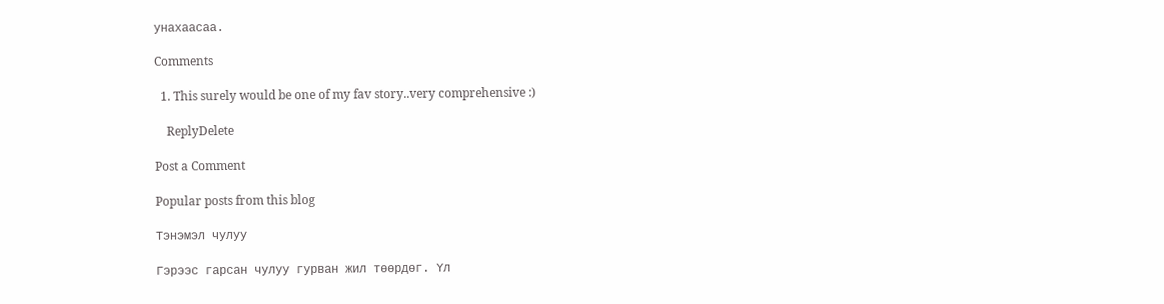унахаасаа.

Comments

  1. This surely would be one of my fav story..very comprehensive :)

    ReplyDelete

Post a Comment

Popular posts from this blog

Тэнэмэл чулуу

Гэрээс гарсан чулуу гурван жил төөрдөг. Үл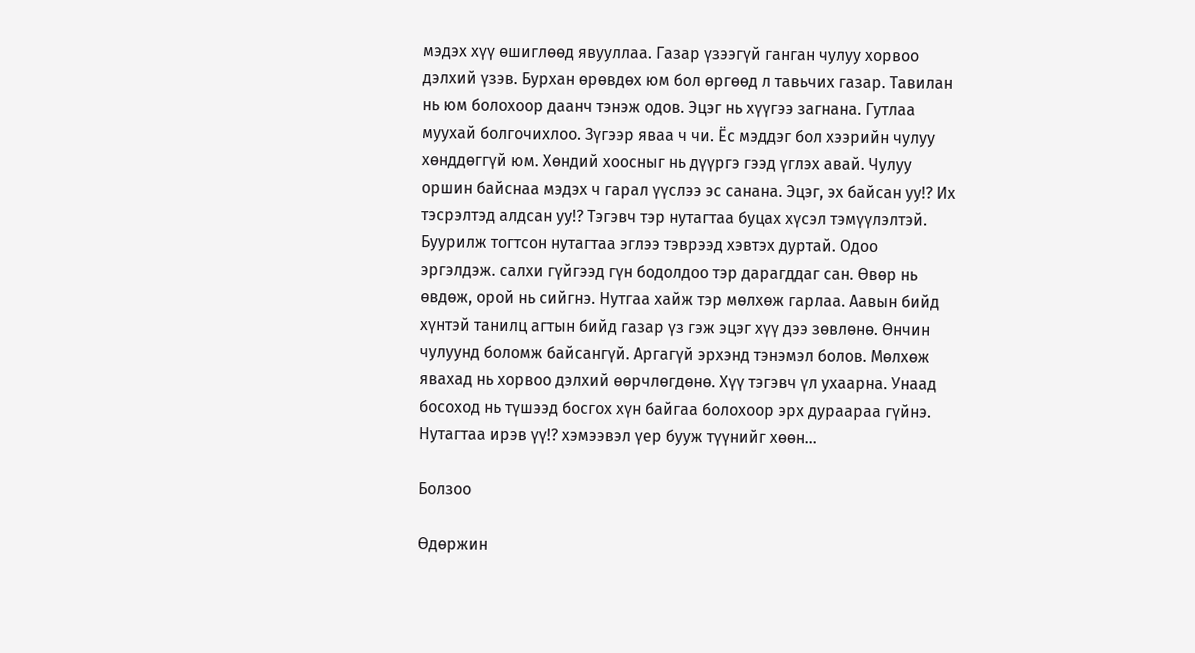мэдэх хүү өшиглөөд явууллаа. Газар үзээгүй ганган чулуу хорвоо дэлхий үзэв. Бурхан өрөвдөх юм бол өргөөд л тавьчих газар. Тавилан нь юм болохоор даанч тэнэж одов. Эцэг нь хүүгээ загнана. Гутлаа муухай болгочихлоо. Зүгээр яваа ч чи. Ёс мэддэг бол хээрийн чулуу хөнддөггүй юм. Хөндий хоосныг нь дүүргэ гээд үглэх авай. Чулуу оршин байснаа мэдэх ч гарал үүслээ эс санана. Эцэг, эх байсан уу!? Их тэсрэлтэд алдсан уу!? Тэгэвч тэр нутагтаа буцах хүсэл тэмүүлэлтэй. Буурилж тогтсон нутагтаа эглээ тэврээд хэвтэх дуртай. Одоо эргэлдэж. салхи гүйгээд гүн бодолдоо тэр дарагддаг сан. Өвөр нь өвдөж, орой нь сийгнэ. Нутгаа хайж тэр мөлхөж гарлаа. Аавын бийд хүнтэй танилц агтын бийд газар үз гэж эцэг хүү дээ зөвлөнө. Өнчин чулуунд боломж байсангүй. Аргагүй эрхэнд тэнэмэл болов. Мөлхөж явахад нь хорвоо дэлхий өөрчлөгдөнө. Хүү тэгэвч үл ухаарна. Унаад босоход нь түшээд босгох хүн байгаа болохоор эрх дураараа гүйнэ. Нутагтаа ирэв үү!? хэмээвэл үер бууж түүнийг хөөн...

Болзоо

Өдөржин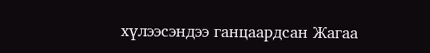хүлээсэндээ ганцаардсан Жагаа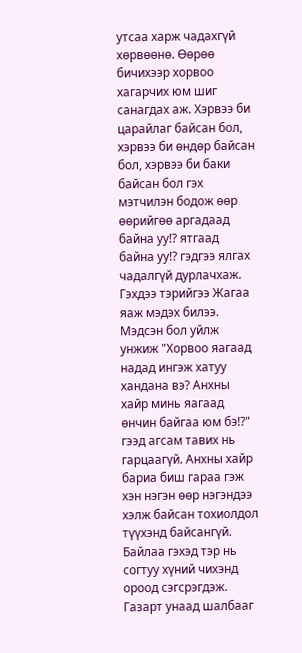утсаа харж чадахгүй хөрвөөнө. Өөрөө бичихээр хорвоо хагарчих юм шиг санагдах аж. Хэрвээ би царайлаг байсан бол, хэрвээ би өндөр байсан бол, хэрвээ би баки байсан бол гэх мэтчилэн бодож өөр өөрийгөө аргадаад байна уу!? ятгаад байна уу!? гэдгээ ялгах чадалгүй дурлачхаж. Гэхдээ тэрийгээ Жагаа яаж мэдэх билээ. Мэдсэн бол уйлж унжиж "Хорвоо яагаад надад ингэж хатуу хандана вэ? Анхны хайр минь яагаад өнчин байгаа юм бэ!?" гээд агсам тавих нь гарцаагүй. Анхны хайр бариа биш гараа гэж хэн нэгэн өөр нэгэндээ хэлж байсан тохиолдол түүхэнд байсангүй. Байлаа гэхэд тэр нь согтуу хүний чихэнд ороод сэгсрэгдэж. Газарт унаад шалбааг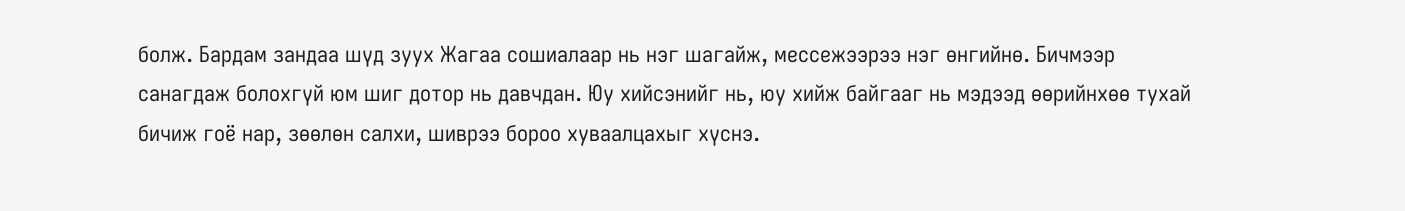болж. Бардам зандаа шүд зуух Жагаа сошиалаар нь нэг шагайж, мессежээрээ нэг өнгийнө. Бичмээр санагдаж болохгүй юм шиг дотор нь давчдан. Юу хийсэнийг нь, юу хийж байгааг нь мэдээд өөрийнхөө тухай бичиж гоё нар, зөөлөн салхи, шиврээ бороо хуваалцахыг хүснэ.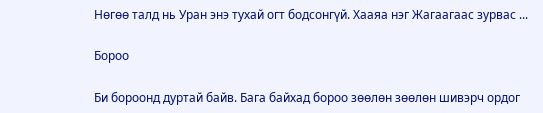Нөгөө талд нь Уран энэ тухай огт бодсонгүй. Хааяа нэг Жагаагаас зурвас ...

Бороо

Би бороонд дуртай байв. Бага байхад бороо зөөлөн зөөлөн шивэрч ордог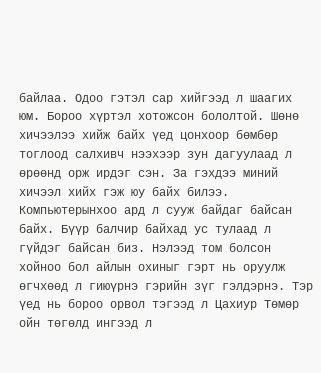байлаа. Одоо гэтэл сар хийгээд л шаагих юм. Бороо хүртэл хотожсон бололтой. Шөнө хичээлээ хийж байх үед цонхоор бөмбөр тоглоод салхивч нээхээр зун дагуулаад л өрөөнд орж ирдэг сэн. За гэхдээ миний хичээл хийх гэж юу байх билээ. Компьютерынхоо ард л сууж байдаг байсан байх. Бүүр балчир байхад ус тулаад л гүйдэг байсан биз. Нэлээд том болсон хойноо бол айлын охиныг гэрт нь оруулж өгчхөөд л гиюүрнэ гэрийн зүг гэлдэрнэ. Тэр үед нь бороо орвол тэгээд л Цахиур Төмөр ойн төгөлд ингээд л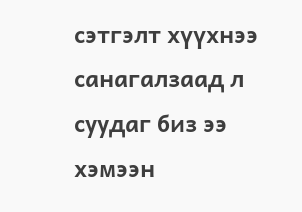сэтгэлт хүүхнээ санагалзаад л суудаг биз ээ хэмээн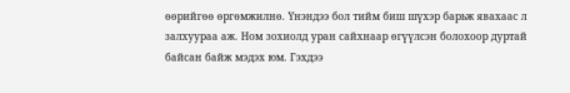өөрийгөө өргөмжилнө. Үнэндээ бол тийм биш шүхэр барьж явахаас л залхуураа аж. Ном зохиолд уран сайхнаар өгүүлсэн болохоор дуртай байсан байж мэдэх юм. Гэхдээ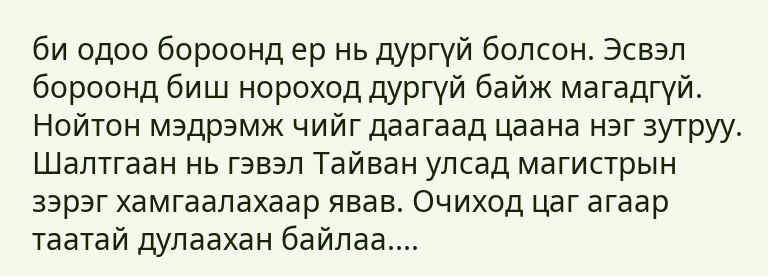би одоо бороонд ер нь дургүй болсон. Эсвэл бороонд биш нороход дургүй байж магадгүй. Нойтон мэдрэмж чийг даагаад цаана нэг зутруу. Шалтгаан нь гэвэл Тайван улсад магистрын зэрэг хамгаалахаар явав. Очиход цаг агаар таатай дулаахан байлаа....